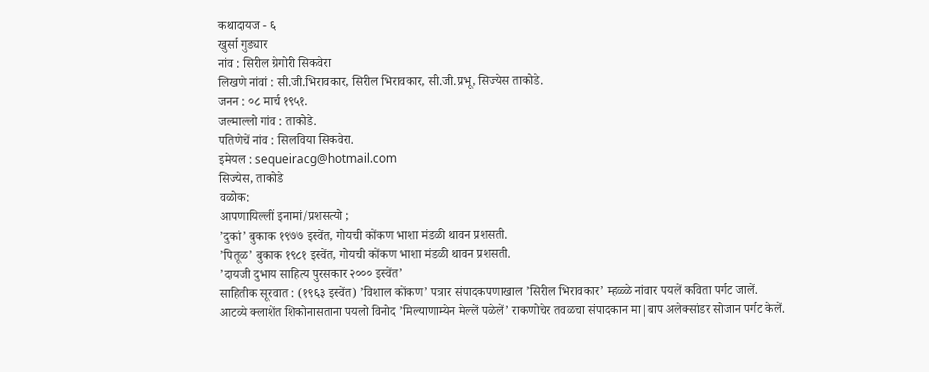कथादायज - ६
खुर्सा गुड्यार
नांव : सिरील ग्रेगोरी सिकवेरा
लिखणे नांवां : सी.जी.भिरावकार, सिरील भिरावकार, सी.जी.प्रभू, सिज्येस ताकोडे.
जनन : ०८ मार्च १९५१.
जल्माल्लो गांव : ताकोडे.
पतिणेचें नांव : सिलविया सिकवेरा.
इमेयल : sequeiracg@hotmail.com
सिज्येस, ताकोडे
वळोक:
आपणायिल्लीं इनामां/प्रशसत्यो ;
’दुकां’ बुकाक १९७७ इस्वेंत, गोयची कोंकण भाशा मंडळी थावन प्रशसती.
’पितूळ’ बुकाक १९८१ इस्वेंत, गोयची कोंकण भाशा मंडळी थावन प्रशसती.
’दायजी दुभाय साहित्य पुरसकार २००० इस्वेंत’
साहितीक सूरवात : (१९६३ इस्वेंत) ’विशाल कोंकण’ पत्रार संपादकपणाखाल ’सिरील भिरावकार’ म्हळ्ळे नांवार पयलें कविता पर्गट जालें.
आटव्ये क्लाशेंत शिकोनासताना पयलो विनोद ’मिल्याणाम्येन मेल्लें पळेलें’ राकणोचेर तवळचा संपादकान मा|बाप अलेक्सांडर सोजान पर्गट केलें.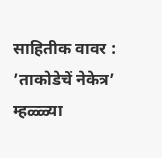साहितीक वावर :
’ताकोडेचें नेकेत्र’ म्हळ्ळ्या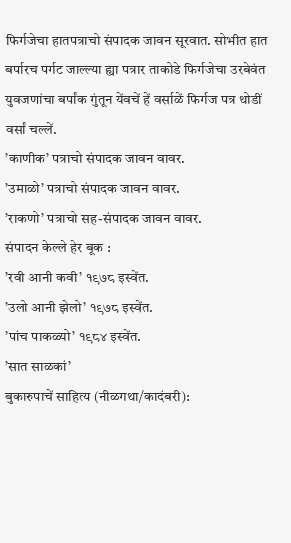फिर्गजेचा हातपत्राचो संपादक जावन सूरवात. सोभीत हात बर्पारच पर्गट जाल्ल्या ह्या पत्रार ताकोडे फिर्गजेचा उरबेवंत युवजणांचा बर्पांक गुंतून येंवचें हें वर्साळें फिर्गज पत्र थोडीं वर्सां चल्लें.
’काणीक’ पत्राचो संपादक जावन वावर.
’उमाळो’ पत्राचो संपादक जावन वावर.
’राकणो’ पत्राचो सह-संपादक जावन वावर.
संपादन केल्ले हेर बूक :
’रवी आनी कवी’ १९७८ इस्वेंत.
’उलो आनी झेलो’ १९७८ इस्वेंत.
’पांच पाकळ्यो’ १९८४ इस्वेंत.
’सात साळकां’
बुकारुपाचें साहित्य (नीळगथा/कादंबरी):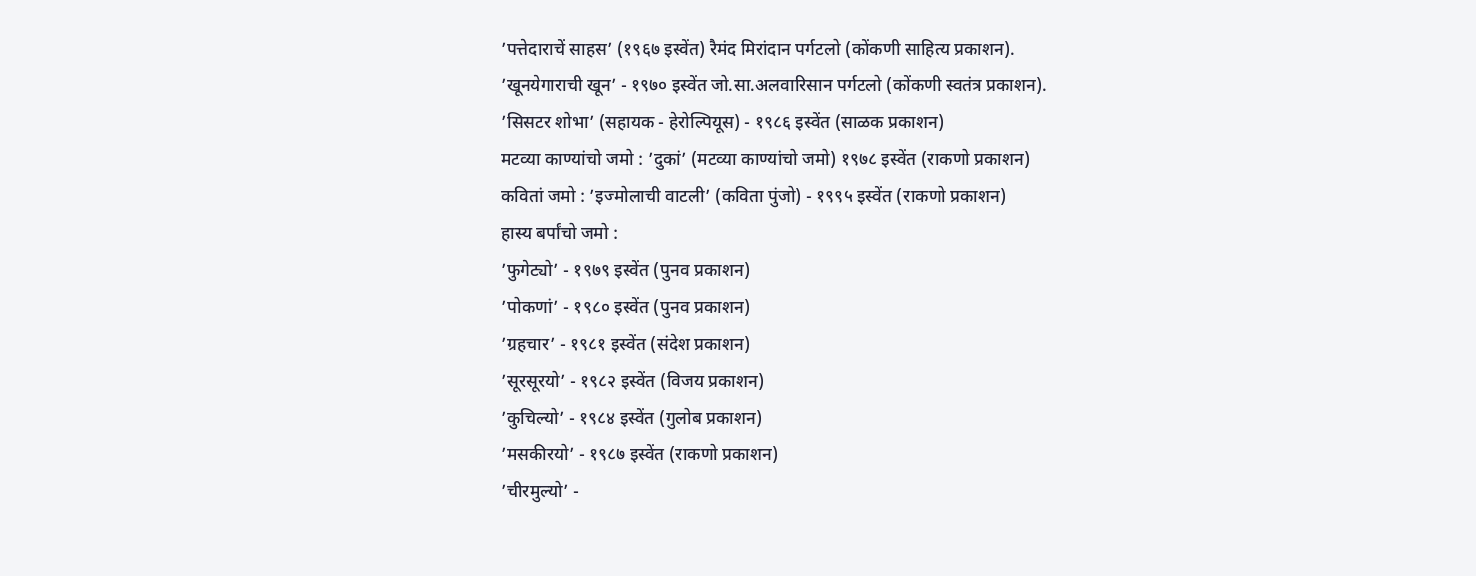’पत्तेदाराचें साहस’ (१९६७ इस्वेंत) रैमंद मिरांदान पर्गटलो (कोंकणी साहित्य प्रकाशन).
’खूनयेगाराची खून’ - १९७० इस्वेंत जो.सा.अलवारिसान पर्गटलो (कोंकणी स्वतंत्र प्रकाशन).
’सिसटर शोभा’ (सहायक - हेरोल्पियूस) - १९८६ इस्वेंत (साळक प्रकाशन)
मटव्या काण्यांचो जमो : ’दुकां’ (मटव्या काण्यांचो जमो) १९७८ इस्वेंत (राकणो प्रकाशन)
कवितां जमो : ’इज्मोलाची वाटली’ (कविता पुंजो) - १९९५ इस्वेंत (राकणो प्रकाशन)
हास्य बर्पांचो जमो :
’फुगेट्यो’ - १९७९ इस्वेंत (पुनव प्रकाशन)
’पोकणां’ - १९८० इस्वेंत (पुनव प्रकाशन)
’ग्रहचार’ - १९८१ इस्वेंत (संदेश प्रकाशन)
’सूरसूरयो’ - १९८२ इस्वेंत (विजय प्रकाशन)
’कुचिल्यो’ - १९८४ इस्वेंत (गुलोब प्रकाशन)
’मसकीरयो’ - १९८७ इस्वेंत (राकणो प्रकाशन)
’चीरमुल्यो’ -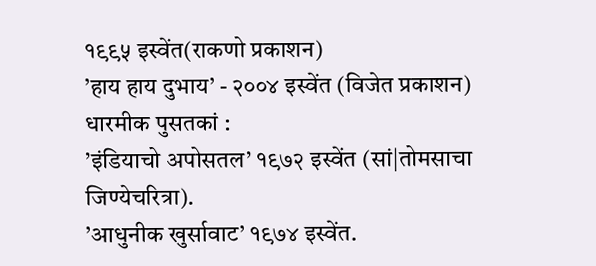१९९५ इस्वेंत(राकणो प्रकाशन)
’हाय हाय दुभाय’ - २००४ इस्वेंत (विजेत प्रकाशन)
धारमीक पुसतकां :
’इंडियाचो अपोसतल’ १९७२ इस्वेंत (सां|तोमसाचा जिण्येचरित्रा).
’आधुनीक खुर्सावाट’ १९७४ इस्वेंत.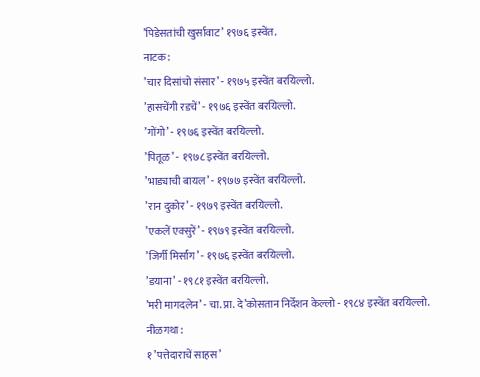’पिडेसतांची खुर्सावाट’ १९७६ इस्वेंत.
नाटक :
’चार दिसांचो संसार’ - १९७५ इस्वेंत बरयिल्लो.
’हासचेंगी रडचें’ - १९७६ इस्वेंत बरयिल्लो.
’गोंगो’ - १९७६ इस्वेंत बरयिल्लो.
’पितूळ’ - १९७८ इस्वेंत बरयिल्लो.
’भाड्याची बायल’ - १९७७ इस्वेंत बरयिल्लो.
’रान दुकोर’ - १९७९ इस्वेंत बरयिल्लो.
’एकलें एक्सुरें’ - १९७९ इस्वेंत बरयिल्लो.
’जिर्गी मिर्सांग’ - १९७६ इस्वेंत बरयिल्लो.
’डयाना’ - १९८१ इस्वेंत बरयिल्लो.
’मरी मागदलेन’ - चा. प्रा. दे’कोसतान निर्देशन केल्लो - १९८४ इस्वेंत बरयिल्लो.
नीळगथा :
१ ’पत्तेदाराचें साहस’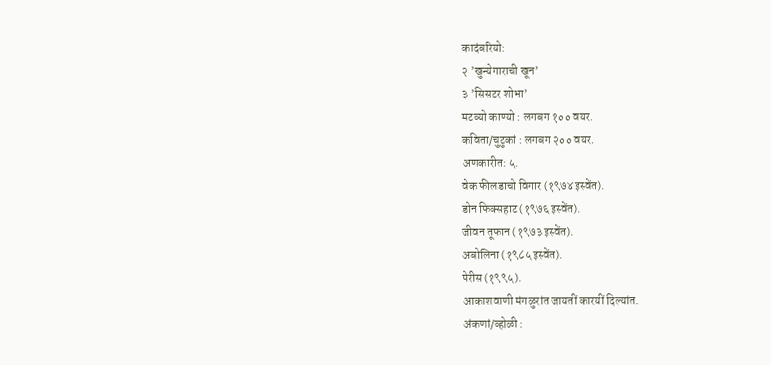कादंबरियो:
२ ’खुन्येगाराची खून’
३ ’सिसटर शोभा’
मटव्यो काण्यो : लगबग १०० वयर.
कविता/चुटुकां : लगबग २०० वयर.
अणकारीत: ५.
वेक फीलडाचो विगार (१९७४ इस्वेंत).
डोन फिक्सहाट (१९७६ इस्वेंत).
जीवन तूफान (१९७३ इस्वेंत).
अबोलिना (१९८५ इस्वेंत).
पेरीस (१९९५).
आकाशवाणी मंगळुरांत जायतीं कारयीं दिल्यांत.
अंकणां/व्होळी :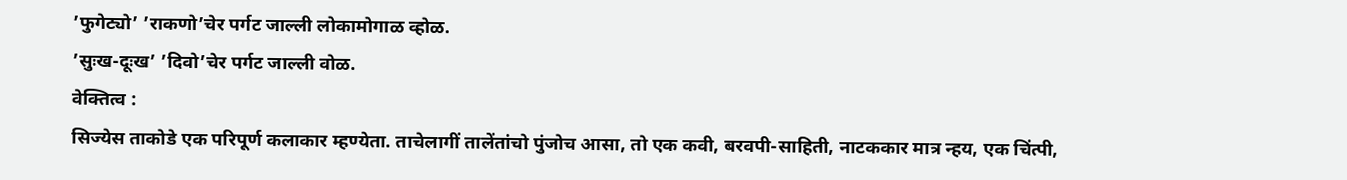’फुगेट्यो’ ’राकणो’चेर पर्गट जाल्ली लोकामोगाळ व्होळ.
’सुःख-दूःख’ ’दिवो’चेर पर्गट जाल्ली वोळ.
वेक्तित्व :
सिज्येस ताकोडे एक परिपूर्ण कलाकार म्हण्येता. ताचेलागीं तालेंतांचो पुंजोच आसा, तो एक कवी, बरवपी-साहिती, नाटककार मात्र न्हय, एक चिंत्पी,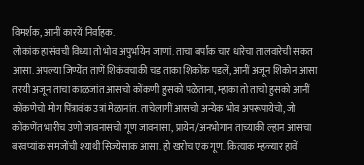विमर्शक, आनीं कारयें निर्वाहक.
लोकांक हासंवची विध्या तो भोव अपुर्भायेन जाणां. ताचा बर्पांक चार धारेचा तालवारेची सकत आसा. अपल्या जिण्येंत ताणें शिकंवचाकी चड ताका शिकोंक पडलें, आनीं अजून शिकोन आसा तरयी अजून ताचा काळजांत आसचो कोंकणी हुसको पळेताना, म्हाका तो ताचो हुसको आनीं कोंकणेचो मोग पिंत्रावंक उत्रां मेळानांत. ताचेलागीं आसचो अन्येक भोव अपरूपायेचो, जो कोंकणेंत भारीच उणो जावनासचो गूण जावनासा, प्रायेन/अनभोगान ताच्याकी ल्हान आसचा बरवप्यांक समजोंची श्याथी सिज्येसाक आसा. हो खरोच एक गूण. कित्याक म्हळ्यार हावें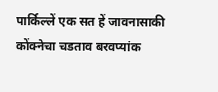पार्किल्लें एक सत हें जावनासाकी कोंक्नेचा चडताव बरवप्यांक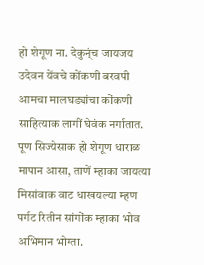हो शेगूण ना. देकुन्ंच जायजय उदेवन येंवचे कोंकणी बरवपी आमचा मालघड्यांचा कोंकणी साहित्याक लागीं घेवंक नर्गातात. पूण सिज्येसाक हो शेगूण धाराळ मापान आसा, ताणें म्हाका जायत्या मिसांवाक वाट धाखयल्या म्हण पर्गट रितीन सांगोंक म्हाका भोव अभिमान भोग्ता.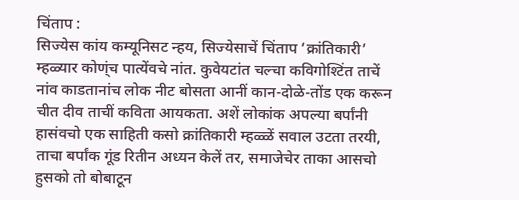चिंताप :
सिज्येस कांय कम्यूनिसट न्हय, सिज्येसाचें चिंताप ’क्रांतिकारी’ म्हळ्यार कोण्ंच पात्येंवचे नांत. कुवेयटांत चल्चा कविगोश्टिंत ताचें नांव काडतानांच लोक नीट बोसता आनीं कान-दोळे-तोंड एक करून चीत दीव ताचीं कविता आयकता. अशें लोकांक अपल्या बर्पांनी हासंवचो एक साहिती कसो क्रांतिकारी म्हळ्ळें सवाल उटता तरयी, ताचा बर्पांक गूंड रितीन अध्यन केलें तर, समाजेचेर ताका आसचो हुसको तो बोबाटून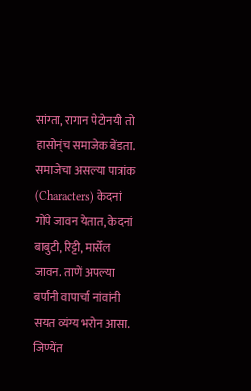सांग्ता, रागान पेटोनयी तो हासोन्ंच समाजेक बेंडता. समाजेचा असल्या पात्रांक (Characters) केदनां गोंपे जावन येतात, केदनां बाबुटी, रिट्टी, मार्सेल जावन. ताणें अपल्या बर्पांनी वापार्चा नांवांनी सयत व्यंग्य भरोन आसा. जिण्येंत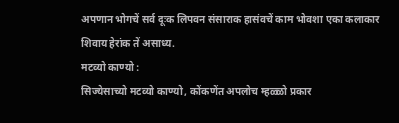अपणान भोगचें सर्व दूःक लिपवन संसाराक हासंवचें काम भोवशा एका कलाकार शिवाय हेरांक तें असाध्य.
मटव्यो काण्यो :
सिज्येसाच्यो मटव्यो काण्यो, कोंकणेंत अपलोच म्हळ्ळो प्रकार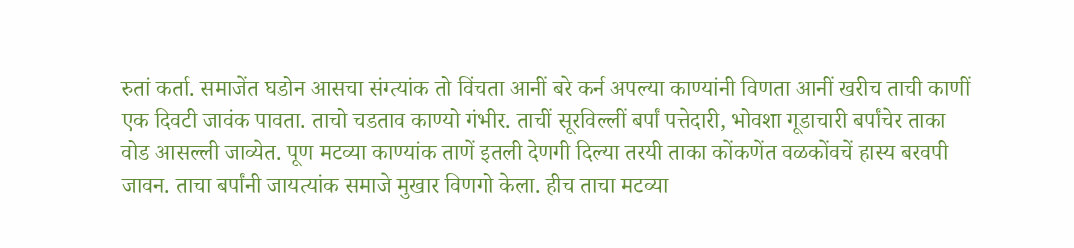रुतां कर्ता. समाजेंत घडोन आसचा संग्त्यांक तो विंचता आनीं बरे कर्न अपल्या काण्यांनी विणता आनीं खरीच ताची काणीं एक दिवटी जावंक पावता. ताचो चडताव काण्यो गंभीर. ताचीं सूरविल्लीं बर्पां पत्तेदारी, भोवशा गूडाचारी बर्पांचेर ताका वोड आसल्ली जाव्येत. पूण मटव्या काण्यांक ताणें इतली देणगी दिल्या तरयी ताका कोंकणेंत वळकोंवचें हास्य बरवपी जावन. ताचा बर्पांनी जायत्यांक समाजे मुखार विणगो केला. हीच ताचा मटव्या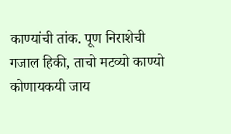काण्यांची तांक. पूण निराशेची गजाल हिकी, ताचो मटव्यो काण्यो कोणायकयी जाय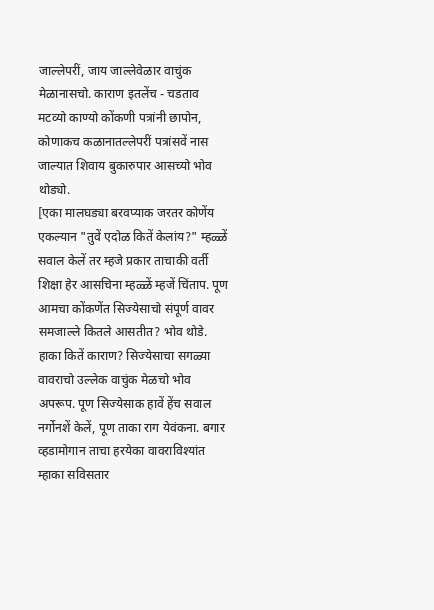जाल्लेपरीं, जाय जाल्लेवेळार वाचुंक मेळानासचो. काराण इतलेंच - चडताव मटव्यो काण्यो कोंकणी पत्रांनी छापोन, कोणाकच कळानातल्लेपरीं पत्रांसवें नास जाल्यात शिवाय बुकारुपार आसच्यो भोव थोड्यो.
[एका मालघड्या बरवप्याक जरतर कोणेंय एकल्यान "तुवें एदोळ कितें केलांय?" म्हळ्ळें सवाल केलें तर म्हजे प्रकार ताचाकी वर्ती शिक्षा हेर आसचिना म्हळ्ळें म्हजें चिंताप. पूण आमचा कोंकणेंत सिज्येसाचो संपूर्ण वावर समजाल्ले कितले आसतीत? भोव थोडे. हाका कितें काराण? सिज्येसाचा सगळ्या वावराचो उल्लेक वाचुंक मेळचो भोव अपरूप. पूण सिज्येसाक हावें हेंच सवाल नर्गोनशें केलें, पूण ताका राग येवंकना. बगार व्हडामोगान ताचा हरयेका वावराविश्यांत म्हाका सविसतार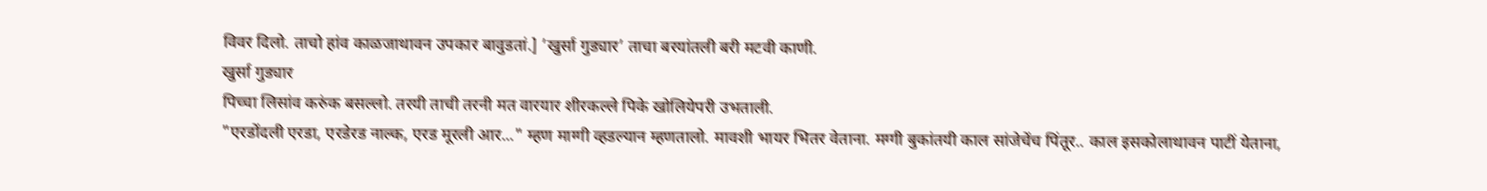विवर दिलो. ताचो हांव काळजाथावन उपकार बावुडतां.] ’खुर्सा गुड्यार’ ताचा बरयांतली बरी मटवी काणी.
खुर्सा गुड्यार
पिच्चा लिसांव करुंक बसल्लो. तरयी ताची तरनी मत वारयार शीरकल्ले पिके खोलियेपरी उभताली.
"एरडोंदली एरडा, एरडेरड नाल्क, एरड मूरली आर..." म्हण माग्गी व्हडल्यान म्हणतालो. मावशी भायर भितर वेताना. मग्गी बुकांतयी काल सांजेचेंच पिंतूर.. काल इसकोलाथावन पाटीं येताना,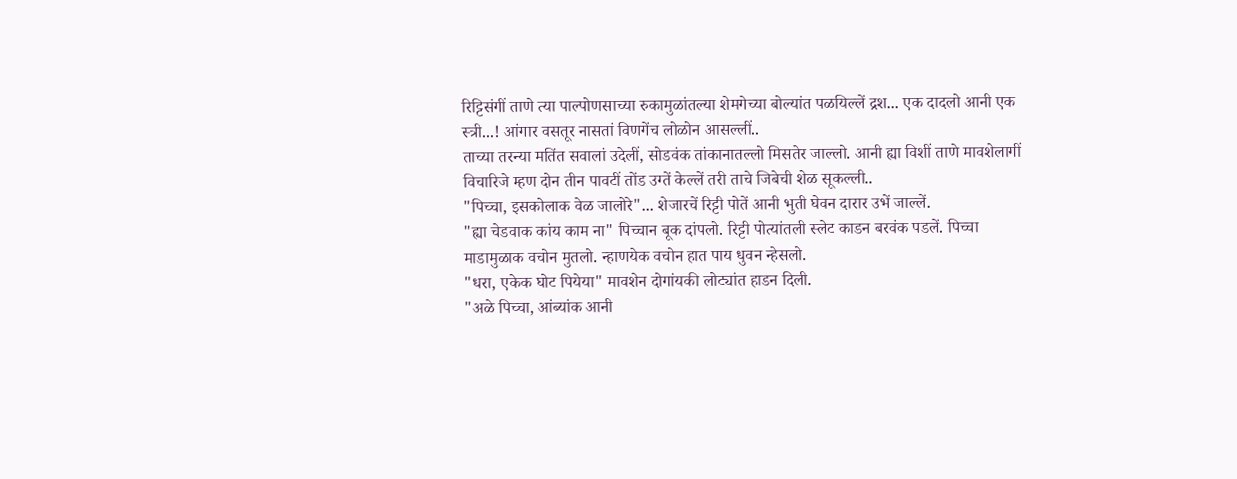रिट्टिसंगीं ताणे त्या पाल्पोणसाच्या रुकामुळांतल्या शेमगेच्या बोल्यांत पळयिल्लें द्रश... एक दादलो आनी एक स्त्री...! आंगार वसतूर नासतां विणगेंच लोळोन आसल्लीं..
ताच्या तरन्या मतिंत सवालां उदेलीं, सोडवंक तांकानातल्लो मिसतेर जाल्लो. आनी ह्या विशीं ताणे मावशेलागीं विचारिजे म्हण दोन तीन पावटीं तोंड उग्तें केल्लें तरी ताचे जिबेची शेळ सूकल्ली..
"पिच्चा, इसकोलाक वेळ जालोरे"... शेजारचें रिट्टी पोतें आनी भुती घेवन दारार उभें जाल्लें.
"ह्या चेडवाक कांय काम ना" पिच्चान बूक दांपलो. रिट्टी पोत्यांतली स्लेट काडन बरवंक पडलें. पिच्चा माडामुळाक वचोन मुतलो. न्हाणयेक वचोन हात पाय धुवन न्हेसलो.
"धरा, एकेक घोट पियेया" मावशेन दोगांयकी लोट्यांत हाडन दिली.
"अळे पिच्चा, आंब्यांक आनी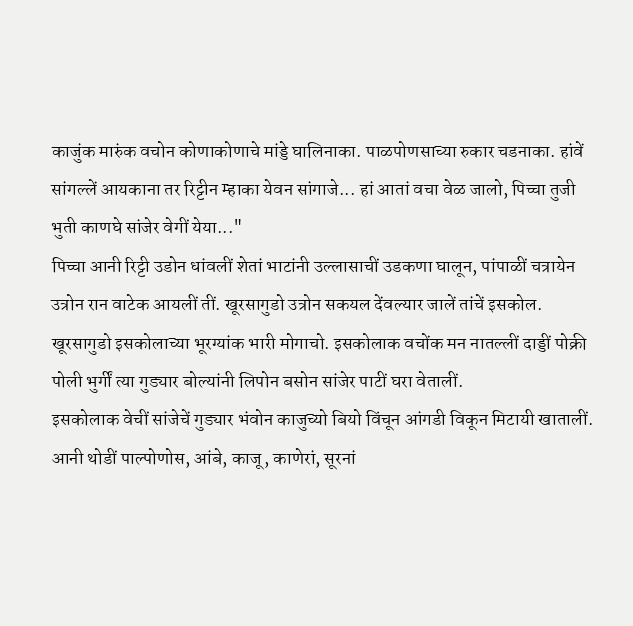काजुंक मारुंक वचोन कोणाकोणाचे मांड्डे घालिनाका. पाळपोणसाच्या रुकार चडनाका. हांवें सांगल्लें आयकाना तर रिट्टीन म्हाका येवन सांगाजे... हां आतां वचा वेळ जालो, पिच्चा तुजी भुती काणघे सांजेर वेगीं येया..."
पिच्चा आनी रिट्टी उडोन धांवलीं शेतां भाटांनी उल्लासाचीं उडकणा घालून, पांपाळीं चत्रायेन उत्रोन रान वाटेक आयलीं तीं. खूरसागुडो उत्रोन सकयल देंवल्यार जालें तांचें इसकोल. खूरसागुडो इसकोलाच्या भूरग्यांक भारी मोगाचो. इसकोलाक वचोंक मन नातल्लीं दाड्डीं पोक्री पोली भुर्गीं त्या गुड्यार बोल्यांनी लिपोन बसोन सांजेर पाटीं घरा वेतालीं.
इसकोलाक वेचीं सांजेचें गुड्यार भंवोन काजुच्यो बियो विंचून आंगडी विकून मिटायी खातालीं. आनी थोडीं पाल्पोणोस, आंबे, काजू, काणेरां, सूरनां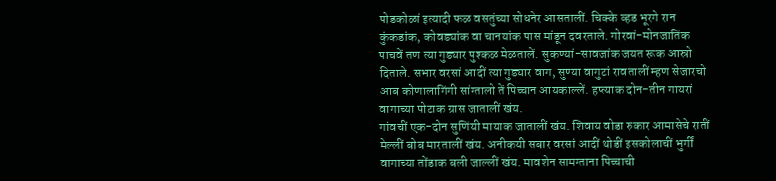पोडकोळां इत्यादी फळ वसतुंच्या सोधनेर आसतालीं. चिक्के व्हड भूरगे रान कुंकडांक, कोवड्यांक वा चानयांक पास मांडून दवरताले. गोरवां-मोनजातिंक पाचवें तण त्या गुड्यार पुश्कळ मेळतालें. सुकण्यां-सावजांक जयत रूक आस्रो दिताले. सभार वरसां आदीं त्या गुड्यार वाग, सुण्या वागुटां रावतालीं म्हण सेजारचो आब कोणालागिंगी सांग्तालो तें पिच्चान आयकाल्लें. हप्त्याक दोन-तीन गायरां वागाच्या पोटाक ग्रास जातालीं खंय.
गांवचीं एक-दोन सुणिंयी मायाक जातालीं खंय. शिवाय वोडा रुकार आमासेचे रातीं मेल्लीं बोब मारतालीं खंय. अनीकयी सबार वरसां आदीं थोडीं इसकोलाचीं भुर्गीं वागाच्या तोंडाक बली जाल्लीं खंय. मावशेन सामग्ताना पिच्चाची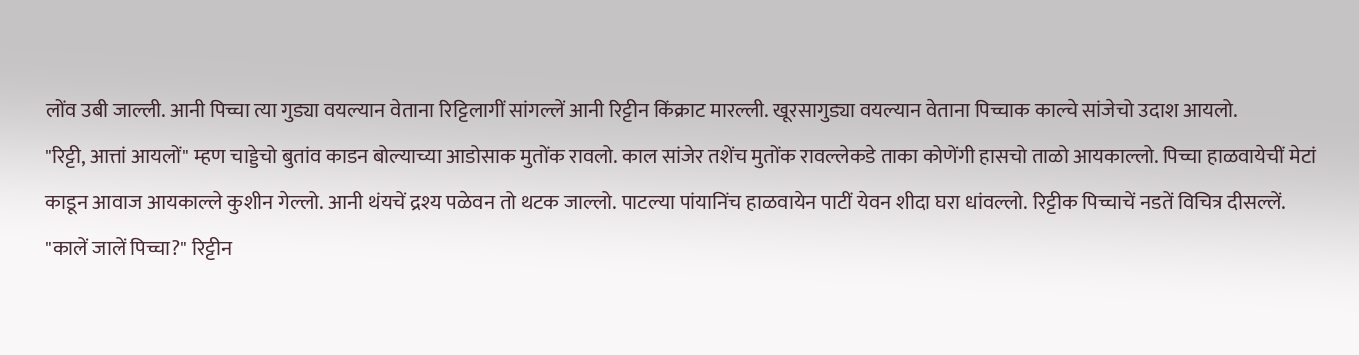लोंव उबी जाल्ली. आनी पिच्चा त्या गुड्या वयल्यान वेताना रिट्टिलागीं सांगल्लें आनी रिट्टीन किंक्राट मारल्ली. खूरसागुड्या वयल्यान वेताना पिच्चाक काल्चे सांजेचो उदाश आयलो.
"रिट्टी, आत्तां आयलों" म्हण चाड्डेचो बुतांव काडन बोल्याच्या आडोसाक मुतोंक रावलो. काल सांजेर तशेंच मुतोंक रावल्लेकडे ताका कोणेंगी हासचो ताळो आयकाल्लो. पिच्चा हाळवायेचीं मेटां काडून आवाज आयकाल्ले कुशीन गेल्लो. आनी थंयचें द्रश्य पळेवन तो थटक जाल्लो. पाटल्या पांयानिंच हाळवायेन पाटीं येवन शीदा घरा धांवल्लो. रिट्टीक पिच्चाचें नडतें विचित्र दीसल्लें.
"कालें जालें पिच्चा?" रिट्टीन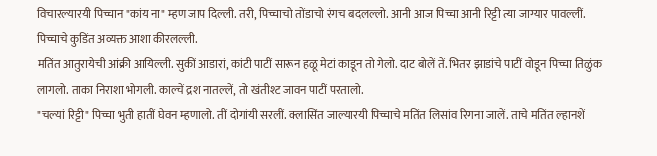विचारल्यारयी पिच्चान "कांय ना" म्हण जाप दिल्ली. तरी, पिच्चाचो तोंडाचो रंगच बदलल्लो. आनी आज पिच्चा आनी रिट्टी त्या जाग्यार पावल्लीं. पिच्चाचे कुडिंत अव्यक्त आशा कीरलल्ली.
मतिंत आतुरायेची आंक्री आयिल्ली. सुकीं आडारां, कांटी पाटीं सारून हळू मेटां काडून तो गेलो. दाट बोलें तें. भितर झाडांचे पाटीं वोडून पिच्चा तिळुंक लागलो. ताका निराशा भोगली. काल्चें द्रश नातल्लें, तो खंतीश्ट जावन पाटीं परतालो.
"चल्यां रिट्टी" पिच्चा भुती हातीं घेवन म्हणालो. तीं दोगांयी सरलीं. क्लासिंत जाल्यारयी पिच्चाचे मतिंत लिसांव रिगना जालें. ताचे मतिंत ल्हानशें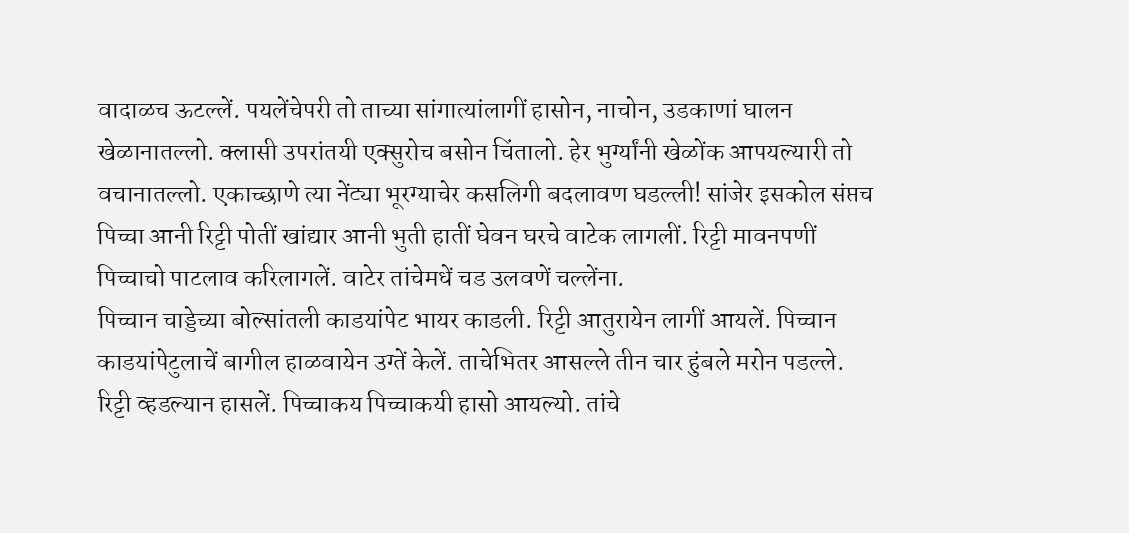वादाळच ऊटल्लें. पयलेंचेपरी तो ताच्या सांगात्यांलागीं हासोन, नाचोन, उडकाणां घालन खेळानातल्लो. क्लासी उपरांतयी एक्सुरोच बसोन चिंतालो. हेर भुर्ग्यांनी खेळोंक आपयल्यारी तो वचानातल्लो. एकाच्छाणे त्या नेंट्या भूरग्याचेर कसलिगी बदलावण घडल्ली! सांजेर इसकोल संप्तच पिच्चा आनी रिट्टी पोतीं खांद्यार आनी भुती हातीं घेवन घरचे वाटेक लागलीं. रिट्टी मावनपणीं पिच्चाचो पाटलाव करिलागलें. वाटेर तांचेमधें चड उलवणें चल्लेंना.
पिच्चान चाड्डेच्या बोल्सांतली काडयांपेट भायर काडली. रिट्टी आतुरायेन लागीं आयलें. पिच्चान काडयांपेटुलाचें बागील हाळवायेन उग्तें केलें. ताचेभितर आसल्ले तीन चार हुंबले मरोन पडल्ले. रिट्टी व्हडल्यान हासलें. पिच्चाकय पिच्चाकयी हासो आयल्यो. तांचे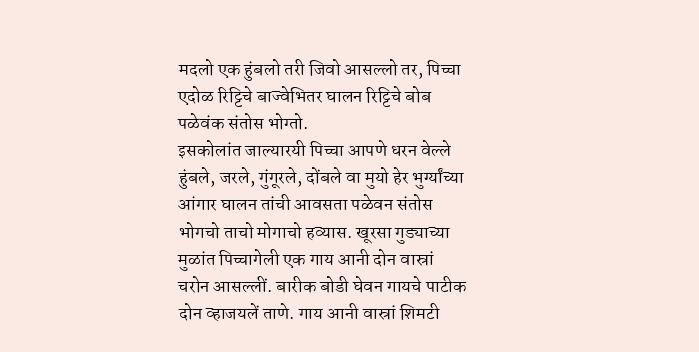मदलो एक हुंबलो तरी जिवो आसल्लो तर, पिच्चा एदोळ रिट्टिचे बाज्वेभितर घालन रिट्टिचे बोब पळेवंक संतोस भोग्तो.
इसकोलांत जाल्यारयी पिच्चा आपणे धरन वेल्ले हुंबले, जरले, गुंगूरले, दोंबले वा मुयो हेर भुर्ग्यांच्या आंगार घालन तांची आवसता पळेवन संतोस भोगचो ताचो मोगाचो हव्यास. खूरसा गुड्याच्या मुळांत पिच्चागेली एक गाय आनी दोन वास्रां चरोन आसल्लीं. बारीक बोडी घेवन गायचे पाटीक दोन व्हाजयलें ताणे. गाय आनी वास्रां शिमटी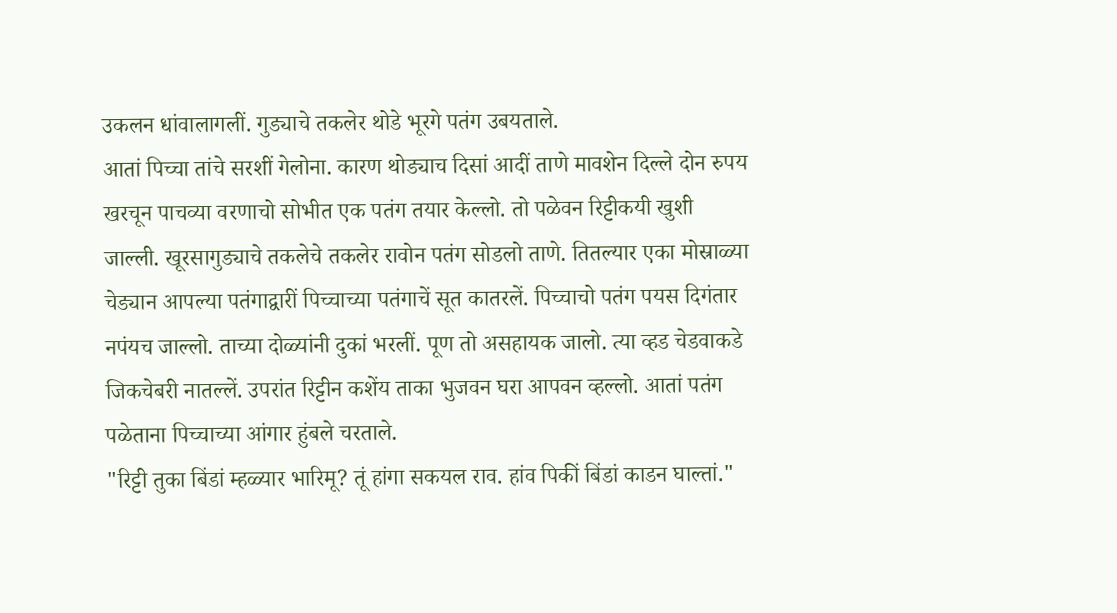उकलन धांवालागलीं. गुड्याचे तकलेर थोडे भूरगे पतंग उबयताले.
आतां पिच्चा तांचे सरशीं गेलोना. कारण थोड्याच दिसां आदीं ताणे मावशेन दिल्ले दोन रुपय खरचून पाचव्या वरणाचो सोभीत एक पतंग तयार केल्लो. तो पळेवन रिट्टीकयी खुशी जाल्ली. खूरसागुड्याचे तकलेचे तकलेर रावोन पतंग सोडलो ताणे. तितल्यार एका मोस्राळ्या चेड्यान आपल्या पतंगाद्वारीं पिच्चाच्या पतंगाचें सूत कातरलें. पिच्चाचो पतंग पयस दिगंतार नपंयच जाल्लो. ताच्या दोळ्यांनी दुकां भरलीं. पूण तो असहायक जालो. त्या व्हड चेडवाकडे जिकचेबरी नातल्लें. उपरांत रिट्टीन कशेंय ताका भुजवन घरा आपवन व्हल्लो. आतां पतंग पळेताना पिच्चाच्या आंगार हुंबले चरताले.
"रिट्टी तुका बिंडां म्हळ्यार भारिमू? तूं हांगा सकयल राव. हांव पिकीं बिंडां काडन घाल्तां."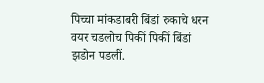पिच्चा मांकडाबरी बिंडां रुकाचे धरन वयर चडलोच पिकीं पिकीं बिंडां झडोन पडलीं.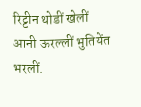रिट्टीन थोडीं खेलीं आनी ऊरल्लीं भुतियेंत भरलीं.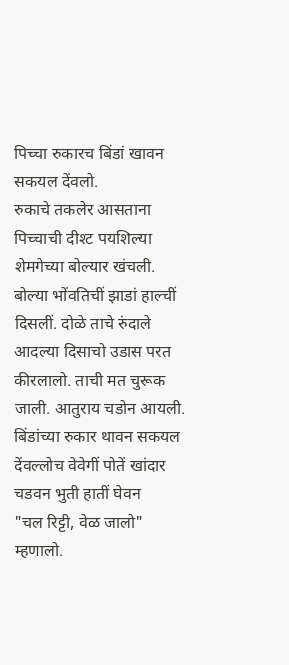पिच्चा रुकारच बिंडां खावन सकयल देंवलो.
रुकाचे तकलेर आसताना पिच्चाची दीश्ट पयशिल्या शेमगेच्या बोल्यार खंचली. बोल्या भोंवतिचीं झाडां हाल्चीं दिसलीं. दोळे ताचे रुंदाले आदल्या दिसाचो उडास परत कीरलालो. ताची मत चुरूक जाली. आतुराय चडोन आयली. बिंडांच्या रुकार थावन सकयल देंवल्लोच वेवेगीं पोतें खांदार चडवन भुती हातीं घेवन
"चल रिट्टी, वेळ जालो" म्हणालो.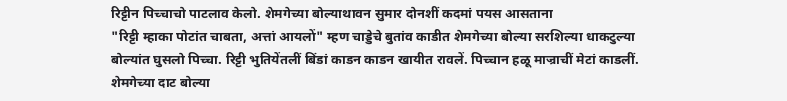रिट्टीन पिच्चाचो पाटलाव केलो. शेमगेच्या बोल्याथावन सुमार दोनशीं कदमां पयस आसताना
"रिट्टी म्हाका पोटांत चाबता, अत्तां आयलों" म्हण चाड्डेचे बुतांव काडीत शेमगेच्या बोल्या सरशिल्या धाकटुल्या बोल्यांत घुसलो पिच्चा. रिट्टी भुतियेंतलीं बिंडां काडन काडन खायीत रावलें. पिच्चान हळू माज्राचीं मेटां काडलीं. शेमगेच्या दाट बोल्या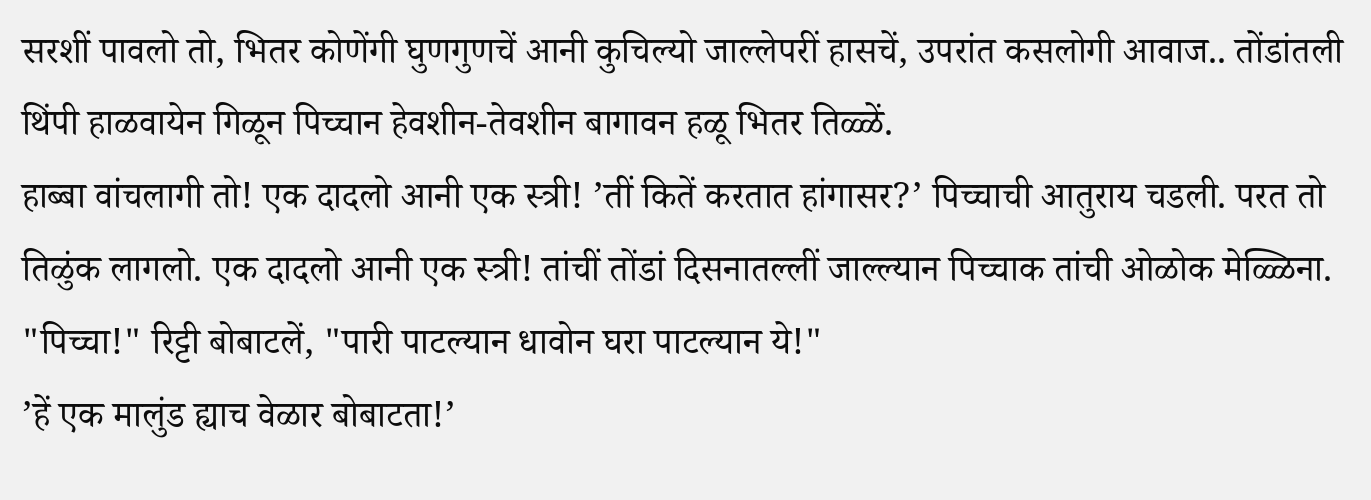सरशीं पावलो तो, भितर कोणेंगी घुणगुणचें आनी कुचिल्यो जाल्लेपरीं हासचें, उपरांत कसलोगी आवाज.. तोंडांतली थिंपी हाळवायेन गिळून पिच्चान हेवशीन-तेवशीन बागावन हळू भितर तिळ्ळें.
हाब्बा वांचलागी तो! एक दादलो आनी एक स्त्री! ’तीं कितें करतात हांगासर?’ पिच्चाची आतुराय चडली. परत तो तिळुंक लागलो. एक दादलो आनी एक स्त्री! तांचीं तोंडां दिसनातल्लीं जाल्ल्यान पिच्चाक तांची ओळोक मेळ्ळिना.
"पिच्चा!" रिट्टी बोबाटलें, "पारी पाटल्यान धावोन घरा पाटल्यान ये!"
’हें एक मालुंड ह्याच वेळार बोबाटता!’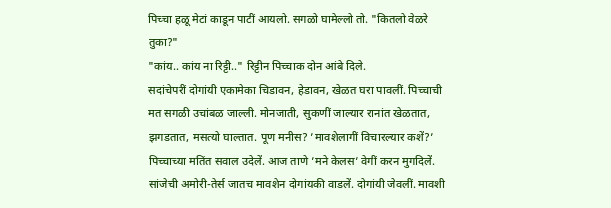पिच्चा हळू मेटां काडून पाटीं आयलो. सगळो घामेल्लो तो. "कितलो वेळरे तुका?"
"कांय.. कांय ना रिट्टी.." रिट्टीन पिच्चाक दोन आंबे दिले.
सदांचेपरीं दोगांयी एकामेका चिडावन, हेडावन, खेळत घरा पावलीं. पिच्चाची मत सगळी उचांबळ जाल्ली. मोनजाती, सुकणीं जाल्यार रानांत खेळतात, झगडतात, मसत्यो घाल्तात. पूण मनीस? ’मावशेलागीं विचारल्यार कशें?’
पिच्चाच्या मतिंत सवाल उदेलें. आज ताणे ’मने केलस’ वेगीं करन मुगदिलें. सांजेची अमोरी-तेर्स जातच मावशेन दोगांयकी वाडलें. दोगांयी जेवलीं. मावशी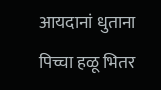आयदानां धुताना पिच्चा हळू भितर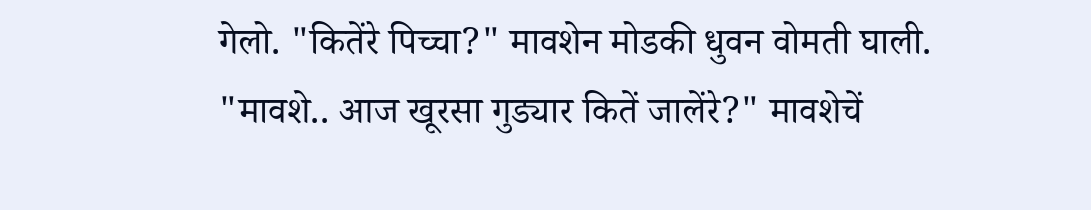गेलो. "कितेंरे पिच्चा?" मावशेन मोडकी धुवन वोमती घाली.
"मावशे.. आज खूरसा गुड्यार कितें जालेंरे?" मावशेचें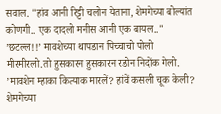सवाल. "हांव आनी रिट्टी चलोन येताना, शेमगेच्या बोल्यांत कोणगी.. एक दादलो मनीस आनी एक बायल.."
’छटल्ल!!’ मावशेच्या थापडान पिच्चाचो पोलो मीरमीरलो.तो हुसकारन हुसकारन रडोन निदोंक गेलो.
’मावशेन म्हाका कित्याक मारलें? हांवें कसली चूक केली? शेमगेच्या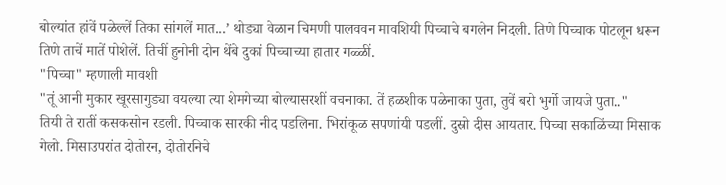बोल्यांत हांवें पळेल्लें तिका सांगलें मात...’ थोड्या वेळान चिमणी पालववन मावशियी पिच्चाचे बगलेन निदली. तिणे पिच्चाक पोटलून धरून तिणे ताचें मातें पोशेलें. तिचीं हुनोनी दोन थेंबे दुकां पिच्चाच्या हातार गळ्ळीं.
"पिच्चा" म्हणाली मावशी
"तूं आनी मुकार खूरसागुड्या वयल्या त्या शेमगेच्या बोल्यासरशीं वचनाका. तें हळशीक पळेनाका पुता, तुवें बरो भुर्गो जायजे पुता.."
तियी ते रातीं कसकसोन रडली. पिच्चाक सारकी नीद पडलिना. भिरांकूळ सपणांयी पडलीं. दुस्रो दीस आयतार. पिच्चा सकाळिंच्या मिसाक गेलो. मिसाउपरांत दोतोरन, दोतोरनिचे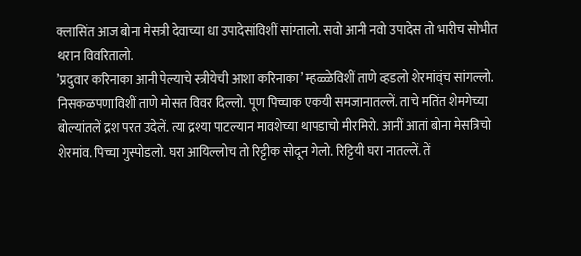क्लासिंत आज बोना मेसत्री देवाच्या धा उपादेसांविशीं सांग्तालो. सवो आनी नवो उपादेस तो भारीच सोभीत थरान विवरितालो.
’प्रदुवार करिनाका आनी पेल्याचे स्त्रीयेची आशा करिनाका’ म्हळ्ळेविशीं ताणे व्हडलो शेरमांव्ंच सांगल्लो. निसकळपणाविशीं ताणे मोसत विवर दिल्लो. पूण पिच्चाक एकयी समजानातल्लें. ताचे मतिंत शेमगेच्या बोल्यांतलें द्रश परत उदेलें. त्या द्रश्या पाटल्यान मावशेच्या थापडाचो मीरमिरो. आनीं आतां बोना मेसत्रिचो शेरमांव. पिच्चा गुस्पोडलो. घरा आयिल्लोच तो रिट्टीक सोदून गेलो. रिट्टियी घरा नातल्लें. तें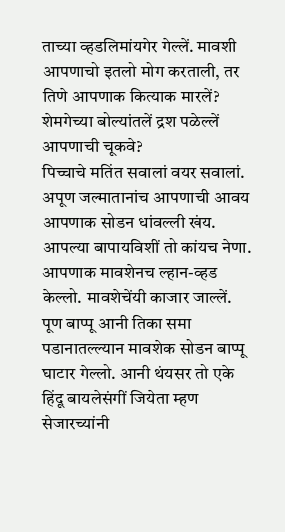ताच्या व्हडलिमांयगेर गेल्लें. मावशी आपणाचो इतलो मोग करताली, तर तिणे आपणाक कित्याक मारलें? शेमगेच्या बोल्यांतलें द्रश पळेल्लें आपणाची चूकवे?
पिच्चाचे मतिंत सवालां वयर सवालां. अपूण जल्मातानांच आपणाची आवय आपणाक सोडन धांवल्ली खंय. आपल्या बापायविशीं तो कांयच नेणा. आपणाक मावशेनच ल्हान-व्हड केल्लो. मावशेचेंयी काजार जाल्लें. पूण बाप्पू आनी तिका समा पडानातल्ल्यान मावशेक सोडन बाप्पू घाटार गेल्लो. आनी थंयसर तो एके हिंदू बायलेसंगीं जियेता म्हण सेजारच्यांनी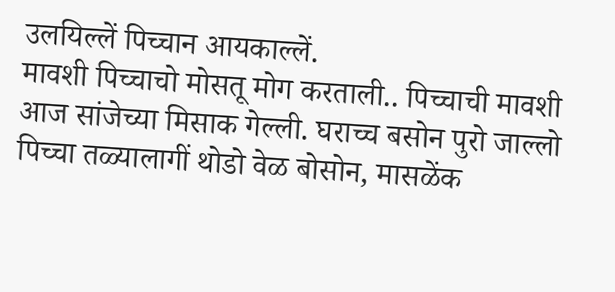उलयिल्लें पिच्चान आयकाल्लें.
मावशी पिच्चाचो मोसतू मोग करताली.. पिच्चाची मावशी आज सांजेच्या मिसाक गेल्ली. घराच्च बसोन पुरो जाल्लो पिच्चा तळ्यालागीं थोडो वेळ बोसोन, मासळेंक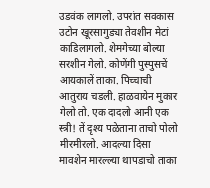उडवंक लागलो. उपरांत सवकास उटोन खूरसागुड्या तेवशीन मेटां काडिलागलो. शेमगेच्या बोल्या सरशीन गेलो. कोणेंगी पुस्पुसचें आयकालें ताका. पिच्चाची आतुराय चडली. हाळवायेन मुकार गेलो तो. एक दादलो आनी एक स्त्री! तें दृश्य पळेताना ताचो पोलो मीरमीरलो. आदल्या दिसा मावशेन मारल्ल्या थापडाचो ताका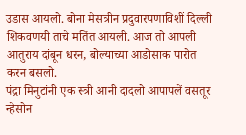उडास आयलो. बोना मेसत्रीन प्रदुवारपणाविशीं दिल्ली शिकवणयी ताचे मतिंत आयली. आज तो आपली आतुराय दांबून धरन, बोल्याच्या आडोसाक पारोत करन बसलो.
पंद्रा मिनुटांनी एक स्त्री आनी दादलो आपापलें वसतूर न्हेसोन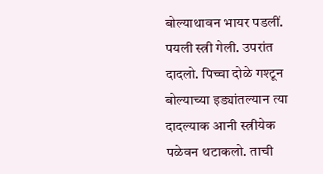बोल्याथावन भायर पडलीं. पयली स्त्री गेली. उपरांत दादलो. पिच्चा दोळे गश्टून बोल्याच्या इड्यांतल्यान त्या दादल्याक आनी स्त्रीयेक पळेवन थटाकलो. ताची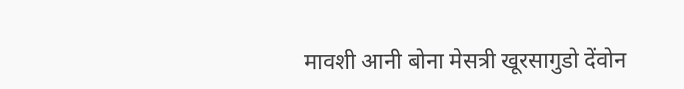मावशी आनी बोना मेसत्री खूरसागुडो देंवोन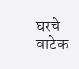घरचे वाटेक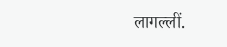लागल्लीं.